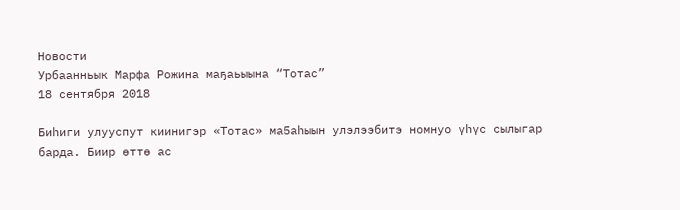Новости
Урбаанньык Марфа Рожина маҕаьыына “Тотас”
18 сентября 2018

Биһиги улууспут киинигэр «Тотас» ма5аһыын улэлээбитэ номнуо үһүс сылыгар барда. Биир өттө ас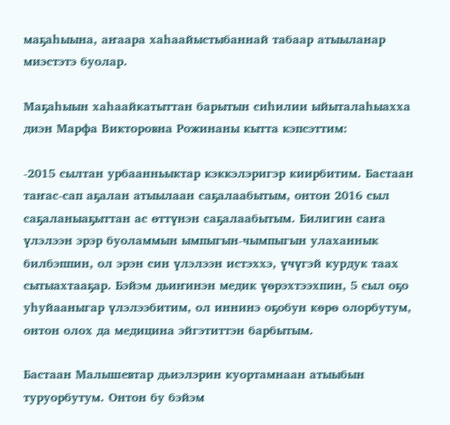маҕаһыына, аҥаара хаһаайыстыбаннай табаар атыыланар миэстэтэ буолар.

Маҕаһыын хаһаайкатыттан барытын сиһилии ыйыталаһыахха диэн Марфа Викторовна Рожинаны кытта кэпсэттим:

-2015 сылтан урбаанньыктар кэккэлэригэр киирбитим. Бастаан таҥас-сап аҕалан атыылаан саҕалаабытым, онтон 2016 сыл саҕаланыаҕыттан ас өттүнэн саҕалаабытым. Билигин саҥа үлэлээн эрэр буоламмын ымпыгын-чымпыгын улаханнык билбэппин, ол эрэн син үлэлээн истэххэ, үчүгэй курдук таах сытыахтааҕар. Бэйэм дьиҥинэн медик үөрэхтээхпин, 5 сыл оҕо уһуйааныгар үлэлээбитим, ол иннинэ оҕобун көрө олорбутум, онтон олох да медицина эйгэтиттэн барбытым.

Бастаан Малышевтар дьиэлэрин куортамнаан атыыбын туруорбутум. Онтон бу бэйэм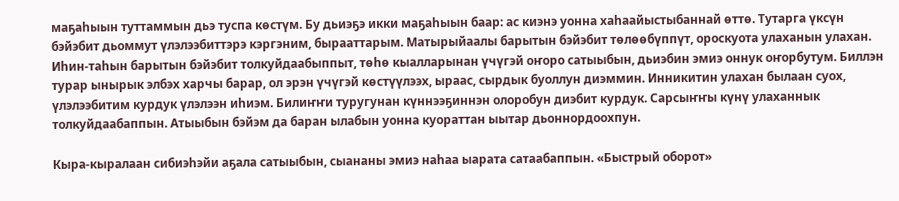маҕаһыын туттаммын дьэ туспа көстүм. Бу дьиэҕэ икки маҕаһыын баар: ас киэнэ уонна хаһаайыстыбаннай өттө. Тутарга үксүн бэйэбит дьоммут үлэлээбиттэрэ кэргэним, бырааттарым. Матырыйаалы барытын бэйэбит төлөөбүппүт, ороскуота улаханын улахан. Иһин-таһын барытын бэйэбит толкуйдаабыппыт, төһө кыалларынан үчүгэй оҥоро сатыыбын, дьиэбин эмиэ оннук оҥорбутум. Биллэн турар ынырык элбэх харчы барар, ол эрэн үчүгэй көстүүлээх, ыраас, сырдык буоллун диэммин. Инникитин улахан былаан суох, үлэлээбитим курдук үлэлээн иһиэм. Билиҥҥи туругунан күннээҕиннэн олоробун диэбит курдук. Сарсыҥҥы күнү улаханнык толкуйдаабаппын. Атыыбын бэйэм да баран ылабын уонна куораттан ыытар дьоннордоохпун.

Кыра-кыралаан сибиэһэйи аҕала сатыыбын, сыананы эмиэ наһаа ыарата сатаабаппын. «Быстрый оборот»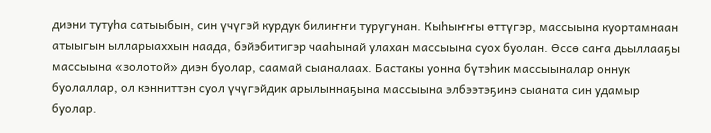диэни тутуһа сатыыбын, син үчүгэй курдук билиҥҥи туругунан. Кыһыҥҥы өттүгэр, массыына куортамнаан атыыгын ылларыаххын наада, бэйэбитигэр чааһынай улахан массыына суох буолан. Өссө саҥа дьыллааҕы массыына «золотой» диэн буолар, саамай сыаналаах. Бастакы уонна бүтэһик массыыналар оннук буолаллар, ол кэнниттэн суол үчүгэйдик арылыннаҕына массыына элбээтэҕинэ сыаната син удамыр буолар.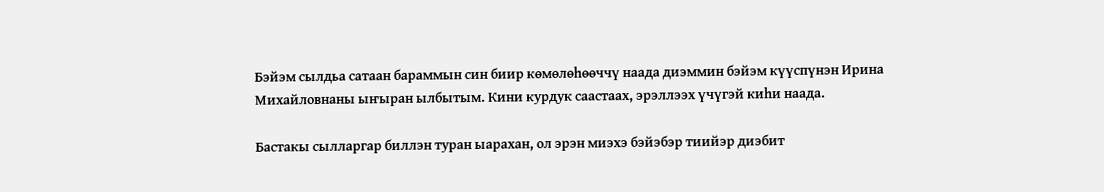Бэйэм сылдьа сатаан бараммын син биир көмөлөһөөччү наада диэммин бэйэм күүспүнэн Ирина Михайловнаны ыҥыран ылбытым. Кини курдук саастаах, эрэллээх үчүгэй киһи наада.

Бастакы сылларгар биллэн туран ыарахан, ол эрэн миэхэ бэйэбэр тиийэр диэбит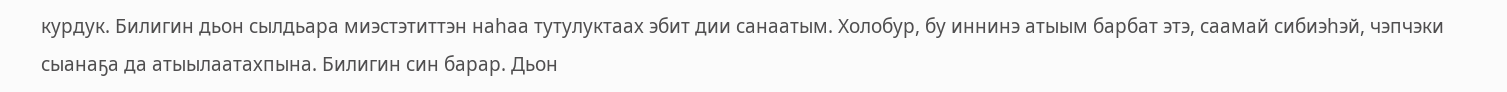курдук. Билигин дьон сылдьара миэстэтиттэн наһаа тутулуктаах эбит дии санаатым. Холобур, бу иннинэ атыым барбат этэ, саамай сибиэһэй, чэпчэки сыанаҕа да атыылаатахпына. Билигин син барар. Дьон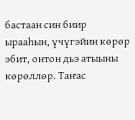бастаан син биир ырааһын, үчүгэйин көрөр эбит, онтон дьэ атыыны көрөллөр. Таҥас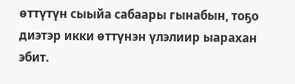өттүтүн сыыйа сабаары гынабын, тоҕо диэтэр икки өттүнэн үлэлиир ыарахан эбит.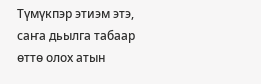Түмүкпэр этиэм этэ, саҥа дьылга табаар өттө олох атын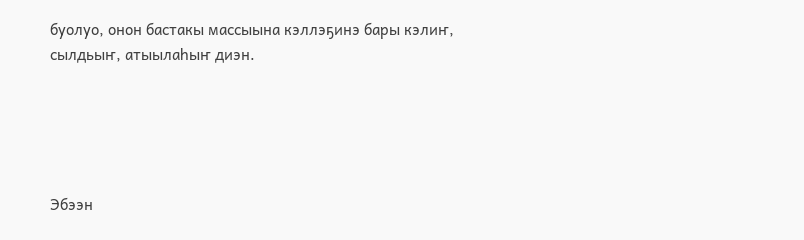буолуо, онон бастакы массыына кэллэҕинэ бары кэлиҥ, сылдьыҥ, атыылаһыҥ диэн.





Эбээн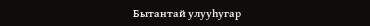Бытантай улууһугар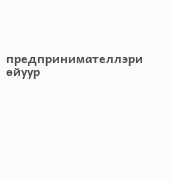предпринимателлэри өйуур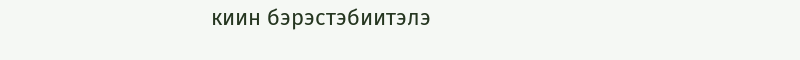киин бэрэстэбиитэлэ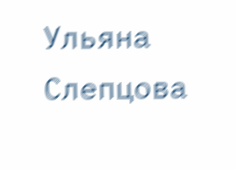Ульяна Слепцова